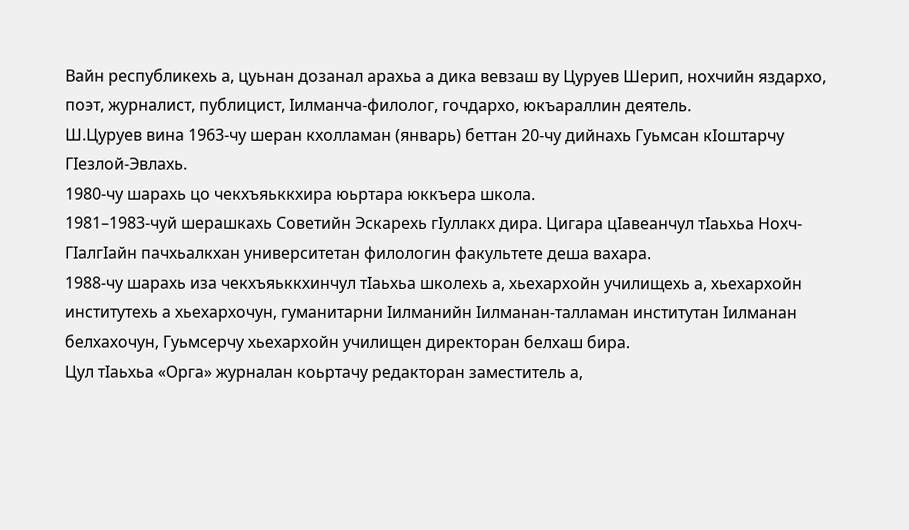Вайн республикехь а, цуьнан дозанал арахьа а дика вевзаш ву Цуруев Шерип, нохчийн яздархо, поэт, журналист, публицист, Iилманча-филолог, гочдархо, юкъараллин деятель.
Ш.Цуруев вина 1963-чу шеран кхолламан (январь) беттан 20-чу дийнахь Гуьмсан кIоштарчу ГIезлой-Эвлахь.
1980-чу шарахь цо чекхъяьккхира юьртара юккъера школа.
1981–1983-чуй шерашкахь Советийн Эскарехь гIуллакх дира. Цигара цIавеанчул тIаьхьа Нохч-ГIалгIайн пачхьалкхан университетан филологин факультете деша вахара.
1988-чу шарахь иза чекхъяьккхинчул тIаьхьа школехь а, хьехархойн училищехь а, хьехархойн институтехь а хьехархочун, гуманитарни Iилманийн Iилманан-талламан институтан Iилманан белхахочун, Гуьмсерчу хьехархойн училищен директоран белхаш бира.
Цул тIаьхьа «Орга» журналан коьртачу редакторан заместитель а,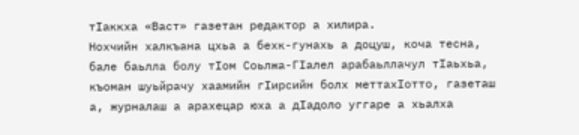тIаккха «Васт» газетан редактор а хилира.
Нохчийн халкъана цхьа а бехк-гунахь а доцуш, коча тесна, бале баьлла болу тIом Соьлжа-ГIалел арабаьллачул тIаьхьа, къоман шуьйрачу хаамийн гIирсийн болх меттахIотто, газеташ а, журналаш а арахецар юха а дIадоло уггаре а хьалха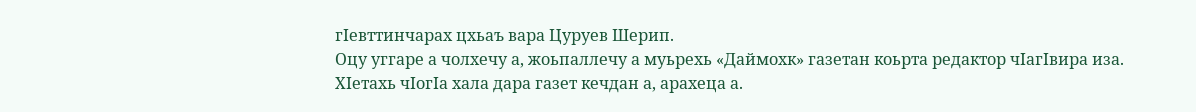гIевттинчарах цхьаъ вара Цуруев Шерип.
Оцу уггаре а чолхечу а, жоьпаллечу а муьрехь «Даймохк» газетан коьрта редактор чIагIвира иза. ХIетахь чIогIа хала дара газет кечдан а, арахеца а.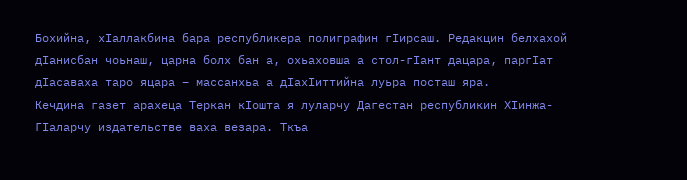Бохийна, хIаллакбина бара республикера полиграфин гIирсаш. Редакцин белхахой дIанисбан чоьнаш, царна болх бан а, охьаховша а стол-гIант дацара, паргIат дIасаваха таро яцара – массанхьа а дIахIиттийна луьра посташ яра.
Кечдина газет арахеца Теркан кIошта я луларчу Дагестан республикин ХIинжа-ГIаларчу издательстве ваха везара. Ткъа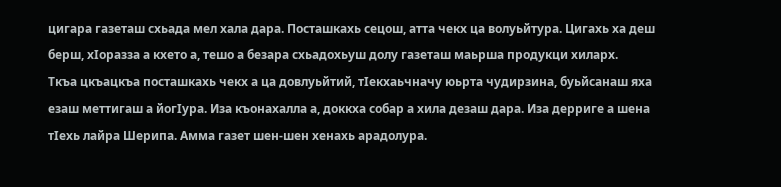цигара газеташ схьада мел хала дара. Посташкахь сецош, атта чекх ца волуьйтура. Цигахь ха деш берш, хIоразза а кхето а, тешо а безара схьадохьуш долу газеташ маьрша продукци хиларх.
Ткъа цкъацкъа посташкахь чекх а ца довлуьйтий, тIекхаьчначу юьрта чудирзина, буьйсанаш яха езаш меттигаш а йогIура. Иза къонахалла а, доккха собар а хила дезаш дара. Иза дерриге а шена тIехь лайра Шерипа. Амма газет шен-шен хенахь арадолура.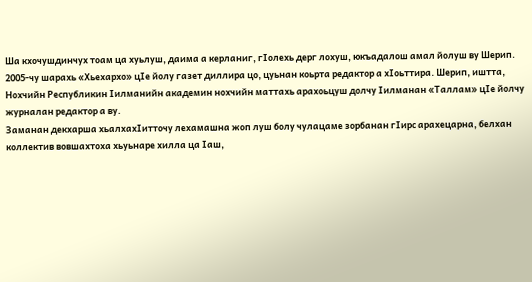Ша кхочушдинчух тоам ца хуьлуш, даима а керланиг, гIолехь дерг лохуш, юкъадалош амал йолуш ву Шерип.
2005-чу шарахь «Хьехархо» цIе йолу газет диллира цо, цуьнан коьрта редактор а хIоьттира. Шерип, иштта, Нохчийн Республикин Iилманийн академин нохчийн маттахь арахоьцуш долчу Iилманан «Таллам» цIе йолчу журналан редактор а ву.
Заманан декхарша хьалхахIитточу лехамашна жоп луш болу чулацаме зорбанан гIирс арахецарна, белхан коллектив вовшахтоха хьуьнаре хилла ца Iаш,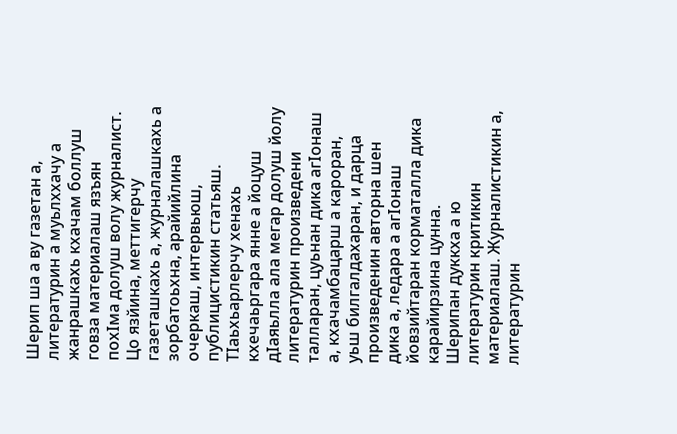Шерип ша а ву газетан а, литературин а муьлххачу а жанрашкахь кхачам боллуш говза материалаш язъян похIма долуш волу журналист. Цо язйина, меттигерчу газеташкахь а, журналашкахь а зорбатоьхна, арайийлина очеркаш, интервьюш, публицистикин статьяш.
ТIаьхьарлерчу хенахь кхечаьргара янне а йоцуш дIаяьлла ала мегар долуш йолу литературин произведени талларан, цуьнан дика агIонаш а, кхачамбацарш а кароран, уьш билгалдахаран, и дарца произведенин авторна шен дика а, ледара а агIонаш йовзийтаран корматалла дика карайирзина цунна.
Шерипан дуккха а ю литературин критикин материалаш. Журналистикин а, литературин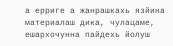а ерриге а жанрашкахь язйина материалаш дика, чулацаме, ешархочунна пайдехь йолуш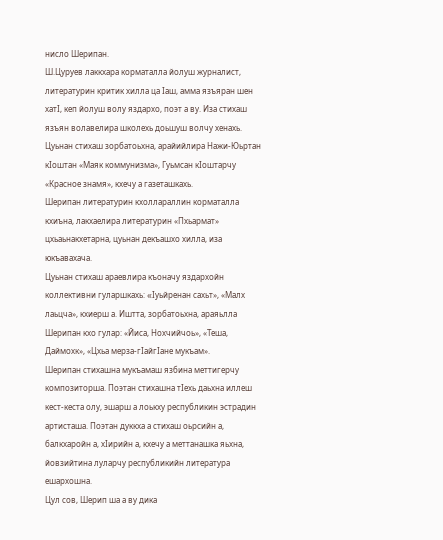нисло Шерипан.
Ш.Цуруев лаккхара корматалла йолуш журналист, литературин критик хилла ца Iаш, амма язъяран шен хатI, кеп йолуш волу яздархо, поэт а ву. Иза стихаш язъян волавелира школехь доьшуш волчу хенахь.
Цуьнан стихаш зорбатоьхна, арайийлира Нажи-Юьртан кIоштан «Маяк коммунизма», Гуьмсан кIоштарчу «Красное знамя», кхечу а газеташкахь.
Шерипан литературин кхоллараллин корматалла кхиъна, лакхаелира литературин «Пхьармат» цхьаьнакхетарна, цуьнан декъашхо хилла, иза юкъавахача.
Цуьнан стихаш араевлира къоначу яздархойн коллективни гуларшкахь: «Iуьйренан сахьт», «Малх лаьцча», кхиерш а. Иштта, зорбатоьхна, араяьлла Шерипан кхо гулар: «Йиса, Нохчийчоь», «Теша, Даймохк», «Цхьа мерза-гIайгIане мукъам».
Шерипан стихашна мукъамаш язбина меттигерчу композиторша. Поэтан стихашна тIехь даьхна иллеш кест-кеста олу, эшарш а лоькху республикин эстрадин артисташа. Поэтан дуккха а стихаш оьрсийн а, балкхаройн а, хIирийн а, кхечу а меттанашка яьхна, йовзийтина луларчу республикийн литература ешархошна.
Цул сов, Шерип ша а ву дика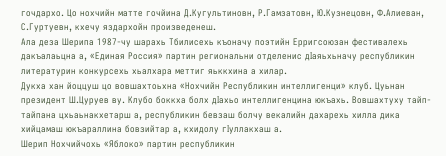гочдархо. Цо нохчийн матте гочйина Д.Кугультиновн, Р.Гамзатовн, Ю.Кузнецовн, Ф.Алиеван, С.Гуртуевн, кхечу яздархойн произведенеш.
Ала деза Шерипа 1987-чу шарахь Тбилисехь къоначу поэтийн Ерригсоюзан фестивалехь дакъалаьцна а, «Единая Россия» партин региональни отделенис дIаяьхьначу республикин литературин конкурсехь хьалхара меттиг яьккхина а хилар.
Дукха хан йоццуш цо вовшахтоьхна «Нохчийн Республикин интеллигенци» клуб. Цуьнан президент Ш.Цуруев ву. Клубо боккха болх дIахьо интеллигенцина юкъахь. Вовшахтуху тайп-тайпана цхьаьнакхетарш а, республикин бевзаш болчу векалийн дахарехь хилла дика хийцамаш юкъараллина бовзийтар а, кхидолу гIуллакхаш а.
Шерип Нохчийчохь «Яблоко» партин республикин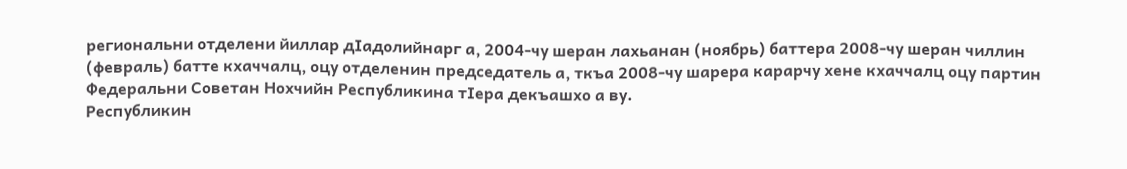региональни отделени йиллар дIадолийнарг а, 2004-чу шеран лахьанан (ноябрь) баттера 2008-чу шеран чиллин (февраль) батте кхаччалц, оцу отделенин председатель а, ткъа 2008-чу шарера карарчу хене кхаччалц оцу партин Федеральни Советан Нохчийн Республикина тIера декъашхо а ву.
Республикин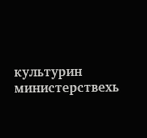культурин министерствехь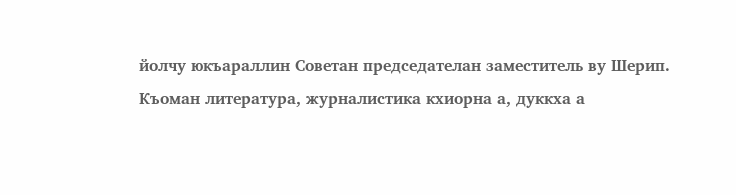йолчу юкъараллин Советан председателан заместитель ву Шерип.
Къоман литература, журналистика кхиорна а, дуккха а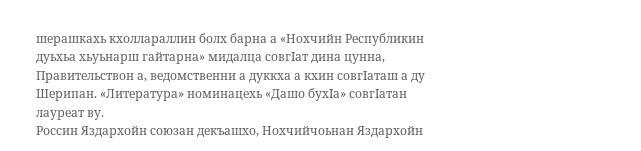шерашкахь кхоллараллин болх барна а «Нохчийн Республикин дуьхьа хьуьнарш гайтарна» мидалца совгIат дина цунна, Правительствон а, ведомственни а дуккха а кхин совгIаташ а ду Шерипан. «Литература» номинацехь «Дашо бухIа» совгIатан лауреат ву.
Россин Яздархойн союзан декъашхо, Нохчийчоьнан Яздархойн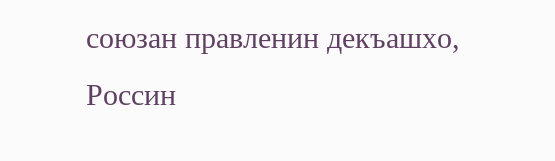союзан правленин декъашхо, Россин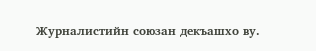Журналистийн союзан декъашхо ву.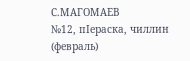С.МАГОМАЕВ
№12, пIераска, чиллин (февраль)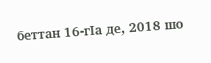беттан 16-гIа де, 2018 шо